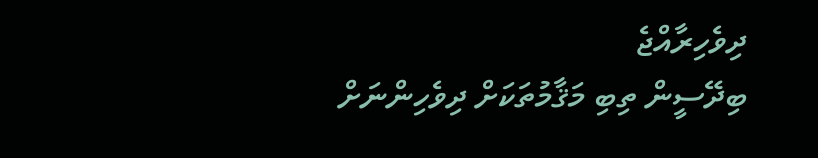ދިވެހިރާއްޖެ
ބިދޭސީން ތިބި މަޤާމުތަކަށް ދިވެހިންނަށް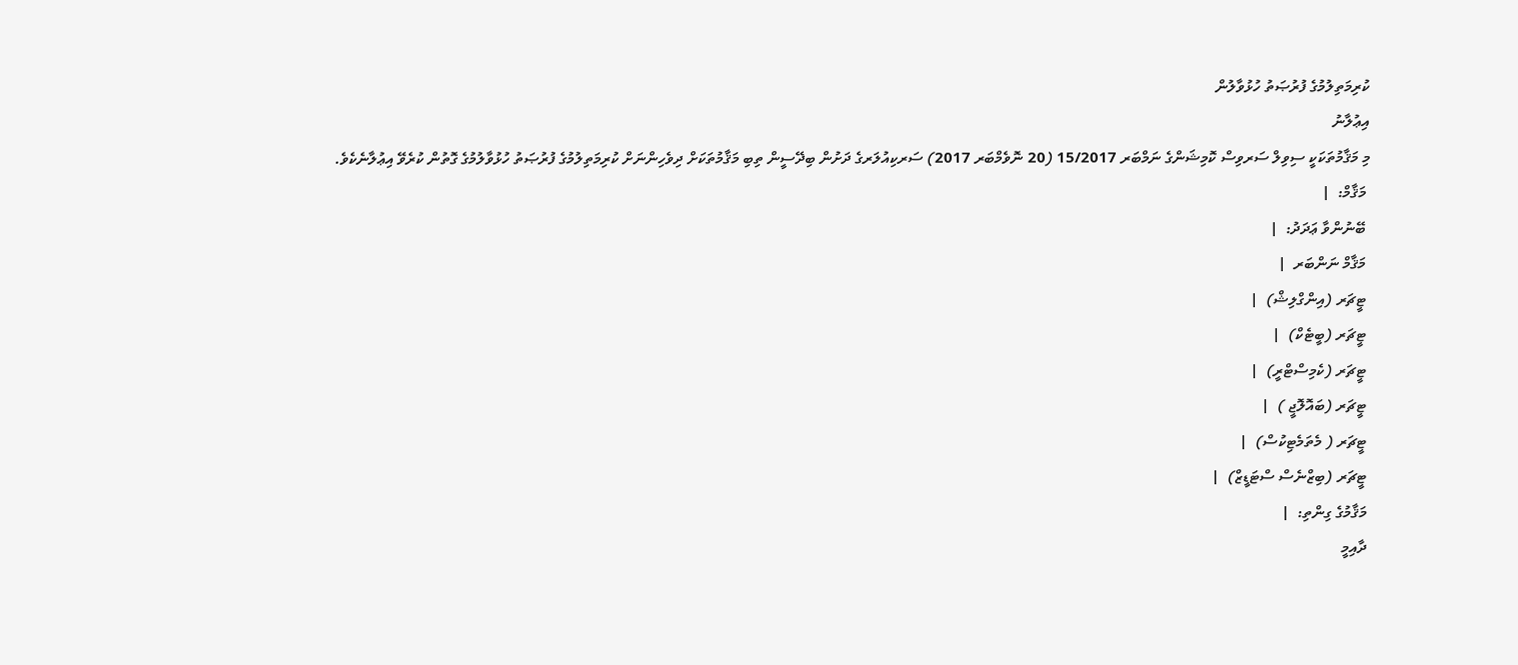ކުރިމަތިލުމުގެ ފުރުޞަތު ހުޅުވާލުން
އިޢުލާނު
މި މަޤާމުތަކަކީ ސިވިލް ސަރވިސް ކޮމިޝަންގެ ނަމްބަރ 15/2017 (20 ނޮވެމްބަރ 2017) ސަރކިއުލަރގެ ދަށުން ބިދޭސީން ތިބި މަޤާމުތަކަށް ދިވެހިންނަށް ކުރިމަތިލުމުގެ ފުރުޞަތު ހުޅުވާލުމުގެ ގޮތުން ކުރެވޭ އިޢުލާނެކެވެ.
 މަޤާމް:  |
 ބޭނުންވާ ޢަދަދު:  |
 މަޤާމް ނަންބަރ  |
 ޓީޗަރ (އިންގްލިޝް)  |
 ޓީޗަރ (ބީޓެކް)  |
 ޓީޗަރ (ކެމިސްޓްރީ)  |
 ޓީޗަރ (ބައޮލޮޖީ )  |
 ޓީޗަރ ( މެތަމެޓިކުސް)  |
 ޓީޗަރ (ބިޒްނެސް ސްޓަޑީޒް)  |
 މަޤާމުގެ ގިންތި:  |
 ދާއިމީ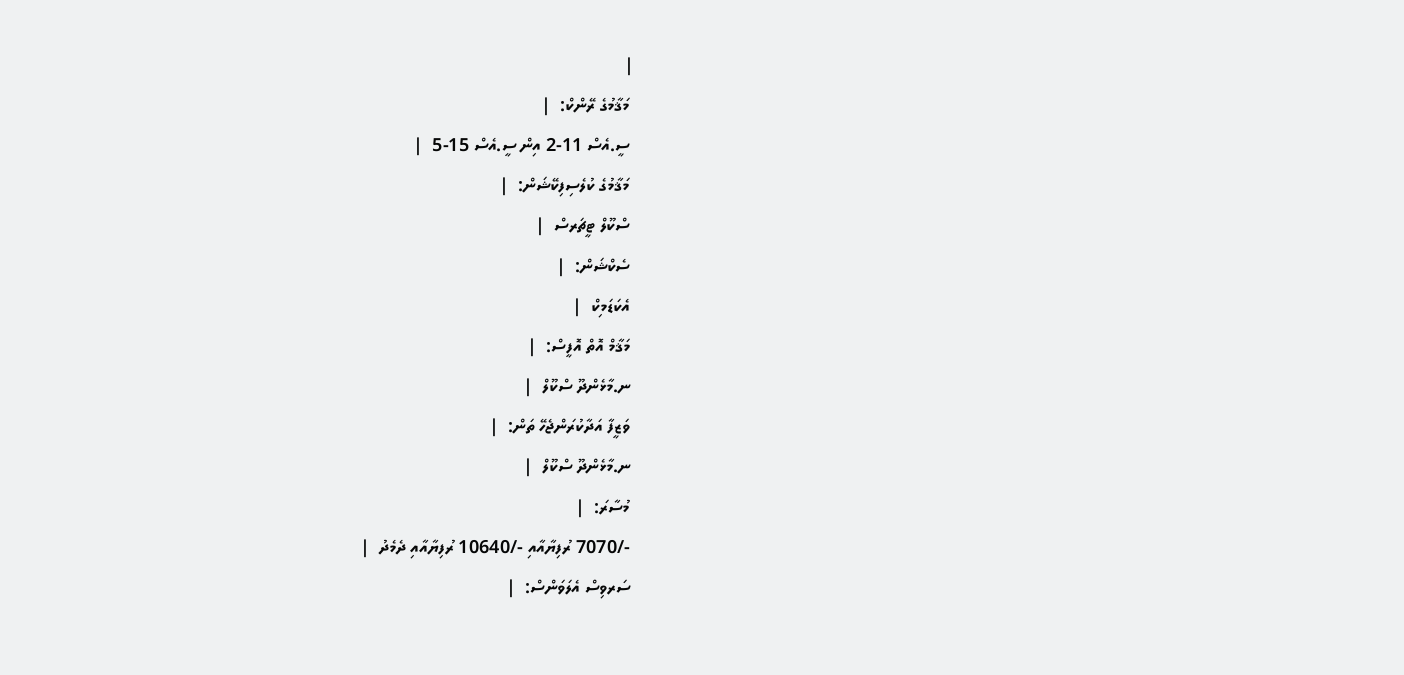|
 މަޤާމުގެ ރޭންކް:  |
 ސީ.އެސް 11-2 އިން ސީ.އެސް 15-5  |
 މަޤާމުގެ ކުލެސިފިކޭޝަން:  |
 ސްކޫލް ޓީޗަރސް  |
 ސެކްޝަން:  |
 އެކަޑަމިކް  |
 މަޤާމް އޮތް އޮފީސް:  |
 ނ.މާޅެންދޫ ސްކޫލް  |
 ވަޒީފާ އަދާކުރަންޖެހޭ ތަން:  |
 ނ.މާޅެންދޫ ސްކޫލް  |
 މުސާރަ:  |
 -/7070 ރުފިޔާއާއި -/10640 ރުފިޔާއާއި ދެމެދު  |
 ސަރވިސް އެލަވަންސް:  |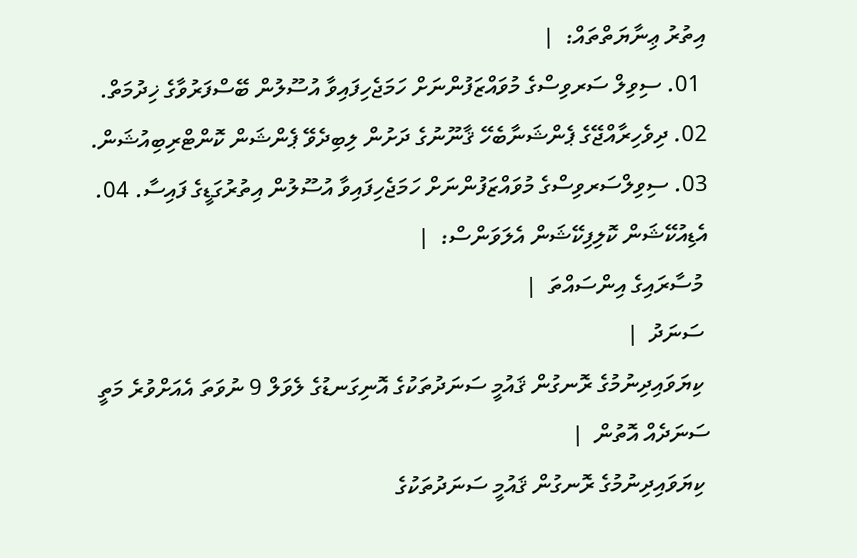އިތުރު ޢިނާޔަތްތައް:  |
 01. ސިވިލް ސަރވިސްގެ މުވައްޒަފުންނަށް ހަމަޖެހިފައިވާ އުސޫލުން ބޭސްފަރުވާގެ ޚިދުމަތް. 02. ދިވެހިރާއްޖޭގެ ޕެންޝަނާބެހޭ ޤާނޫނުގެ ދަށުން ލިބިދެވޭ ޕެންޝަން ކޮންޓްރިބިއުޝަން. 03. ސިވިލްސަރވިސްގެ މުވައްޒަފުންނަށް ހަމަޖެހިފައިވާ އުސޫލުން އިތުރުގަޑީގެ ފައިސާ. 04. އެޑިއުކޭޝަން ކޮލިފިކޭޝަން އެލަވަންސް:  |
 މުސާރައިގެ އިންސައްތަ  |
 ސަނަދު  |
 ކިޔަވައިދިނުމުގެ ރޮނގުން ޤައުމީ ސަނަދުތަކުގެ އޮނިގަނޑުގެ ލެވަލް 9 ނުވަތަ އެއަށްވުރެ މަތީ ސަނަދެއް އޮތުން  |
 ކިޔަވައިދިނުމުގެ ރޮނގުން ޤައުމީ ސަނަދުތަކުގެ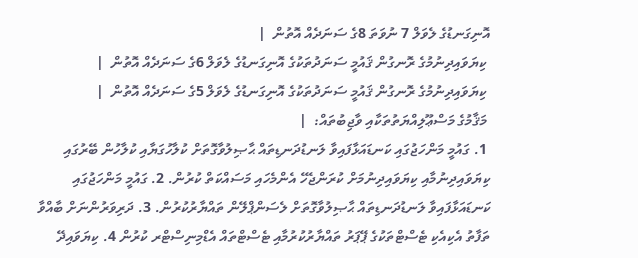އޮނިގަނޑުގެ ލެވަލް 7 ނުވަތަ 8ގެ ސަނަދެއް އޮތުން  |
 ކިޔަވައިދިނުމުގެ ރޮނގުން ޤައުމީ ސަނަދުތަކުގެ އޮނިގަނޑުގެ ލެވަލް 6ގެ ސަނަދެއް އޮތުން  |
 ކިޔަވައިދިނުމުގެ ރޮނގުން ޤައުމީ ސަނަދުތަކުގެ އޮނިގަނޑުގެ ލެވަލް 5ގެ ސަނަދެއް އޮތުން  |
 މަޤާމުގެ މަސްޢޫލިއްޔަތުތަކާއި ވާޖިބުތައް:  |
 1. ގައުމީ މަންހަޖުގައި ކަނޑައަޅާފައިވާ ލަނޑުދަނޑިތައް ޙާޞިލުވާގޮތަށް ކުލާހުގަޔާއި ކުލާހުން ބޭރުގައި ކިޔަވައިދިނުމާއި ކިޔަވައިދިނުމަށް ކުރަންޖެހޭ އެންމެހައި މަސައްކަތް ކުރުން. 2. ގައުމީ މަންހަޖުގައި ކަނޑައަޅާފައިވާ ލަނޑުދަނޑިތައް ޙާޞިލުވާގޮތަށް ލެސަންޕްލޭން ތައްޔާރުކުރުން. 3. ދަރިވަރުންނަށް ބާއްވާ ތަފާތު އެކިއެކި ޓެސްޓްތަކުގެ ޕޭޕަރު ތައްޔާރުކުރުމާއި ޓެސްޓްތައް އެޑްމިނިސްޓްރ ކުރުން 4. ކިޔަވައިދޭ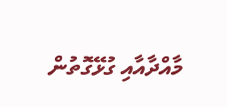މާއްދާއާއި ގުޅޭގޮތުން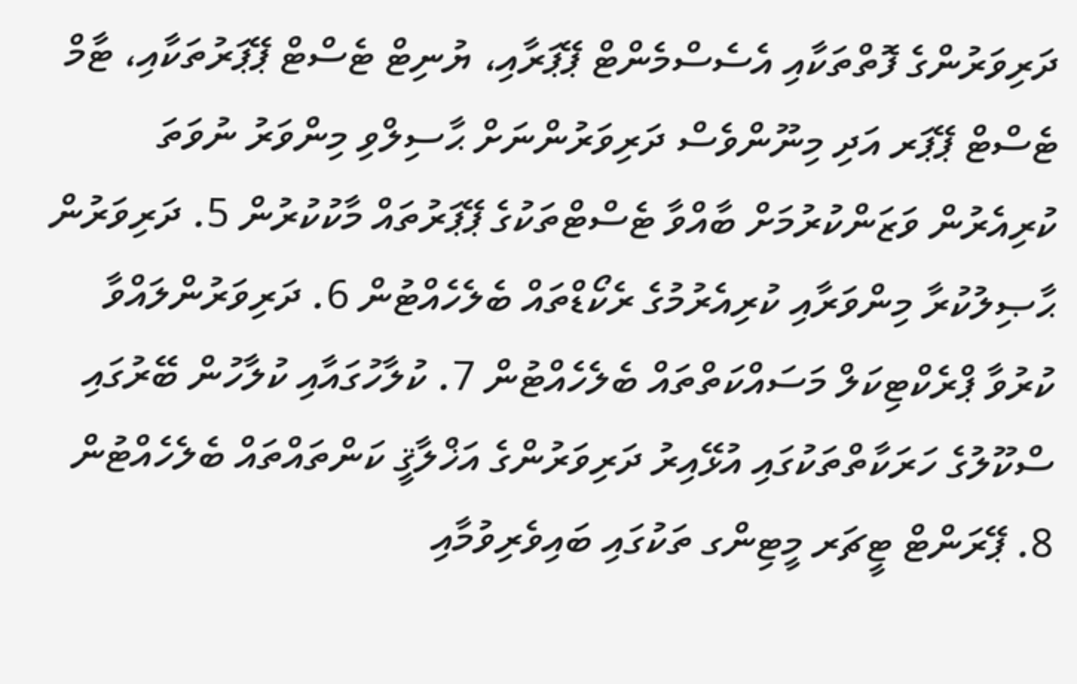ދަރިވަރުންގެ ފޮތްތަކާއި އެސެސްމެންޓް ޕޭޕަރާއި، ޔުނިޓް ޓެސްޓް ޕޭޕަރުތަކާއި، ޓާމް ޓެސްޓް ޕޭޕަރ އަދި މިނޫންވެސް ދަރިވަރުންނަށް ޙާސިލްވި މިންވަރު ނުވަތަ ކުރިއެރުން ވަޒަންކުރުމަށް ބާއްވާ ޓެސްޓްތަކުގެ ޕޭޕަރުތައް މާކުކުރުން 5. ދަރިވަރުން ޙާޞިލުކުރާ މިންވަރާއި ކުރިއެރުމުގެ ރެކޯޑްތައް ބެލެހެއްޓުން 6. ދަރިވަރުންލައްވާ ކުރުވާ ޕްރެކްޓިކަލް މަސައްކަތްތައް ބެލެހެއްޓުން 7. ކުލާހުގައާއި ކުލާހުން ބޭރުގައި ސްކޫލުގެ ހަރަކާތްތަކުގައި އުޅޭއިރު ދަރިވަރުންގެ އަޚްލާޤީ ކަންތައްތައް ބެލެހެއްޓުން 8. ޕޭރަންޓް ޓީޗަރ މީޓިންގ ތަކުގައި ބައިވެރިވުމާއި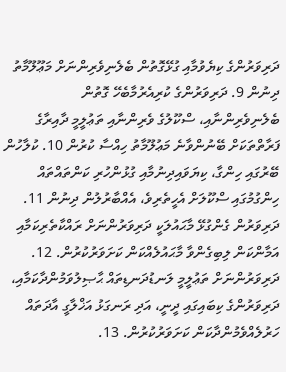ދަރިވަރުންގެ ކިޔެވުމާއި ގުޅޭގޮތުން ބެލެނިވެރިންނަށް މަޢޫލޫމާތު ދިނުން 9. ދަރިވަރުންގެ ކުރިއެރުމާބެހޭ ގޮތުން ބެލެނިވެރިންނާއި، ސްކޫލުގެ ވެރިންނާއި ތަޢުލީމީ ދާއިރާގެ ފަރާތްތަކަށް ބޭނުންވާނެ މަޢުލޫމާތު ހިއްސާ ކުރުން 10. ކުލާހުން ބޭރުގައި ހިންގާ، ކިޔަވައިދިނުމާއި ގުޅުންހުރި ކަންތައްތައް ހިންގުމުގައި ސްކޫލަށް އެހީތެރިވެ، އެއްބާރުލުން ދިނުން 11. ދަރިވަރުން ގެންގުޅޭ މާޙައުލަކީ ދަރިވަރުންނަށް ރައްކާތެރިކަމާއި އަމާންކަން ލިބިގެންވާ މާޙައުލެއްކަން ކަށަވަރުކުރުން. 12. ދަރިވަރުންނަށް ތަޢުލީމީ ލަނޑުދަނޑިތައް ޙާޞިލުވަމުންދާކަމާއި، ދަރިވަރުންގެ ކިބައިގައި ދީނީ، އަދި ރަނގަޅު އަޚްލާގީ އާދަތައް ހަރުލެއްވެމުންދާކަން ކަށަވަރުކުރުން. 13.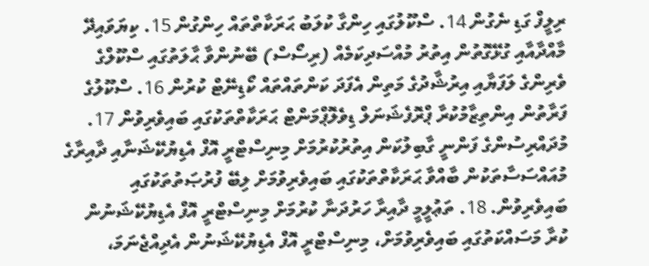ރިލީފް ގަޑި ނެގުން 14. ސްކޫލުގައި ހިންގާ ކުލަބު ޙަރަކާތްތައް ހިންގުން 15. ކިޔަވައިދޭ މާއްދާއާއި ގުޅޭގޮތުން އިތުރު މުއްސަދިކަމެއް (ރިސޯސް) ބޭނުންވާ ޙާލަތުގައި ސްކޫލްގެ ވެރިންގެ ލަފަޔާއި އިރުޝާދުގެ މަތިން އެފަދަ ކަންތައްތައް ކޯޑިނޭޓް ކުރުން 16. ސްކޫލުގެ ފަރާތުން އިންތިޒާމުކުރާ ޕްރޮފެޝަނަލް ޑިވެލޮޕްމަންޓް ޙަރަކާތްތަކުގައި ބައިވެރިވުން 17. މުދައްރިސުންގެ ފަންނީ ގާބިލުކަން އިތުރުކުރުމަށް މިނިސްޓްރީ އޮފް އެޑިޔުކޭޝަނާއި ދާއިރާގެ މުއައްސަސާތަކުން ބާއްވާ ޙަރަކާތްތަކުގައި ބައިވެރިވުމަށް ލިބޭ ފުރުޞަތުތަކުގައި ބައިވެރިވުން. 18. ތަޢުލީމީ ދާއިރާ ހަރުދަނާ ކުރުމަށް މިނިސްޓްރީ އޮފް އެޑިޔުކޭޝަނުން ކުރާ މަސައްކަތުގައި ބައިވެރިވުމަށް، މިނިސްޓްރީ އޮފް އެޑިޔުކޭޝަނުން އެދިއްޖެނަމަ،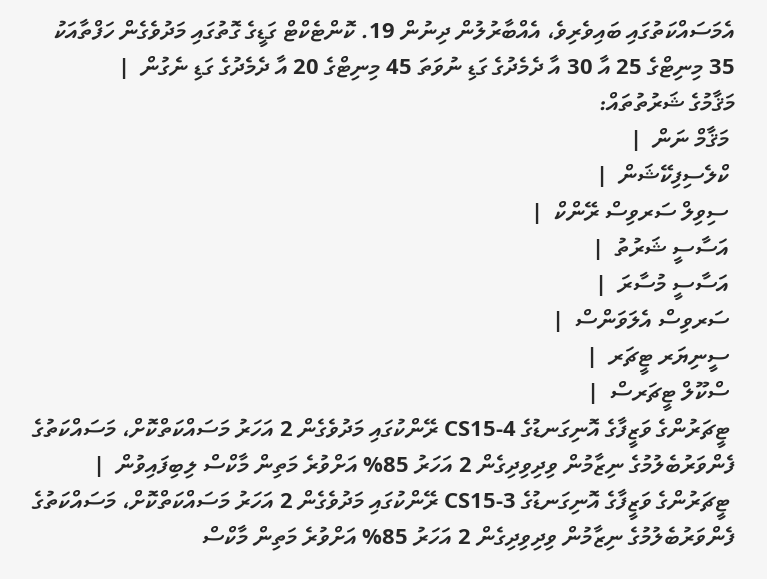އެމަސައްކަތުގައި ބައިވެރިވެ، އެއްބާރުލުން ދިނުން 19. ކޮންޓެކްޓް ގަޑީގެ ގޮތުގައި މަދުވެގެން ހަފްތާއަކު 35 މިނިޓްގެ 25 އާ 30 އާ ދެމެދުގެ ގަޑި ނުވަތަ 45 މިނިޓްގެ 20 އާ ދެމެދުގެ ގަޑި ނެގުން  |
މަޤާމުގެ ޝަރުތުތައް:
 މަޤާމް ނަން  |
 ކްލެސިފިކޭޝަން  |
 ސިވިލް ސަރވިސް ރޭންކް  |
 އަސާސީ ޝަރުތު  |
 އަސާސީ މުސާރަ  |
 ސަރވިސް އެލަވަންސް  |
 ސީނިޔަރ ޓީޗަރ  |
 ސްކޫލް ޓީޗަރސް  |
 ޓީޗަރުންގެ ވަޒީފާގެ އޮނިގަނޑުގެ CS15-4 ރޭންކުގައި މަދުވެގެން 2 އަހަރު މަސައްކަތްކޮށް، މަސައްކަތުގެ ފެންވަރުބެލުމުގެ ނިޒާމުން ވިދިވިދިގެން 2 އަހަރު 85% އަށްވުރެ މަތިން މާކްސް ލިބިފައިވުން  |
 ޓީޗަރުންގެ ވަޒީފާގެ އޮނިގަނޑުގެ CS15-3 ރޭންކުގައި މަދުވެގެން 2 އަހަރު މަސައްކަތްކޮށް، މަސައްކަތުގެ ފެންވަރުބެލުމުގެ ނިޒާމުން ވިދިވިދިގެން 2 އަހަރު 85% އަށްވުރެ މަތިން މާކްސް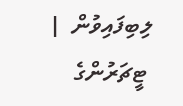ލިބިފައިވުން  |
 ޓީޗަރުންގެ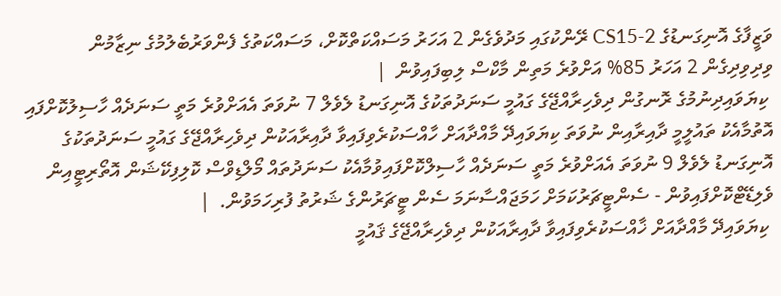ވަޒީފާގެ އޮނިގަނޑުގެ CS15-2 ރޭންކުގައި މަދުވެގެން 2 އަހަރު މަސައްކަތްކޮށް، މަސައްކަތުގެ ފެންވަރުބެލުމުގެ ނިޒާމުން ވިދިވިދިގެން 2 އަހަރު 85% އަށްވުރެ މަތިން މާކްސް ލިބިފައިވުން  |
 ކިޔަވައިދިނުމުގެ ރޮނގުން ދިވެހިރާއްޖޭގެ ގައުމީ ސަނަދުތަކުގެ އޮނިގަނޑު ލެވެލް 7 ނުވަތަ އެއަށްވުރެ މަތީ ސަނަދެއް ހާސިލުކޮށްފައި އޮތުމާއެކު ތައުލީމީ ދާއިރާއިން ނުވަތަ ކިޔަވައިދޭ މާއްދާއަށް ހާއްސަކުރެވިފައިވާ ދާއިރާއަކުން ދިވެހިރާއްޖޭގެ ގައުމީ ސަނަދުތަކުގެ އޮނިގަނޑު ލެވެލް 9 ނުވަތަ އެއަށްވުރެ މަތީ ސަނަދެއް ހާސިލްކޮށްފައިވުމާއެކު ސަނަދުތައް މޯލްޑިވްސް ކޮލިފިކޭޝަން އޮތޯރިޓީއިން ވެލިޑޭޓްކޮށްފައިވުން - ސެންޓީޗަރުކަމަށް ހަމަޖައްސާނަމަ ސެން ޓީޗަރުންގެ ޝަރުތު ފުރިހަމަވުން.  |
 ކިޔަވައިދޭ މާއްދާއަށް ޚާއްސަކުރެވިފައިވާ ދާއިރާއަކުން ދިވެހިރާއްޖޭގެ ޤައުމީ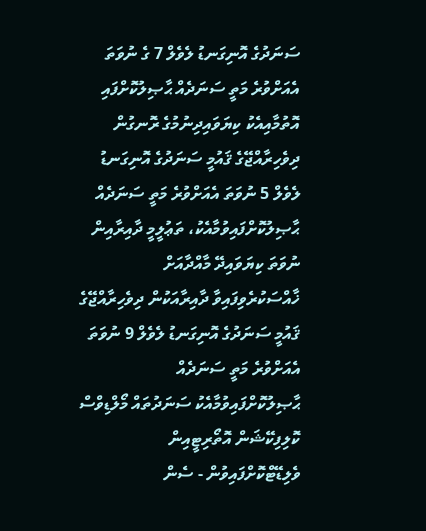ސަނަދުގެ އޮނިގަނޑު ލެވެލް 7 ގެ ނުވަތަ އެއަށްވުރެ މަތީ ސަނަދެއް ޙާޞިލުކޮށްފައި އޮތުމާއިއެކު ކިޔަވައިދިނުމުގެ ރޮނގުން ދިވެހިރާއްޖޭގެ ޤައުމީ ސަނަދުގެ އޮނިގަނޑު ލެވެލް 5 ނުވަތަ އެއަށްވުރެ މަތީ ސަނަދެއް ޙާޞިލުކޮށްފައިވުމާއެކު، ތަޢުލީމީ ދާއިރާއިން ނުވަތަ ކިޔަވައިދޭ މާއްދާއަށް ޚާއްސަކުރެވިފައިވާ ދާއިރާއަކުން ދިވެހިރާއްޖޭގެ ޤައުމީ ސަނަދުގެ އޮނިގަނޑު ލެވެލް 9 ނުވަތަ އެއަށްވުރެ މަތީ ސަނަދެއް ޙާޞިލުކޮށްފައިވުމާއެކު ސަނަދުތައް މޯލްޑިވްސް ކޮލިފިކޭޝަން އޮތޯރިޓީއިން ވެލިޑޭޓްކޮށްފައިވުން - ސެން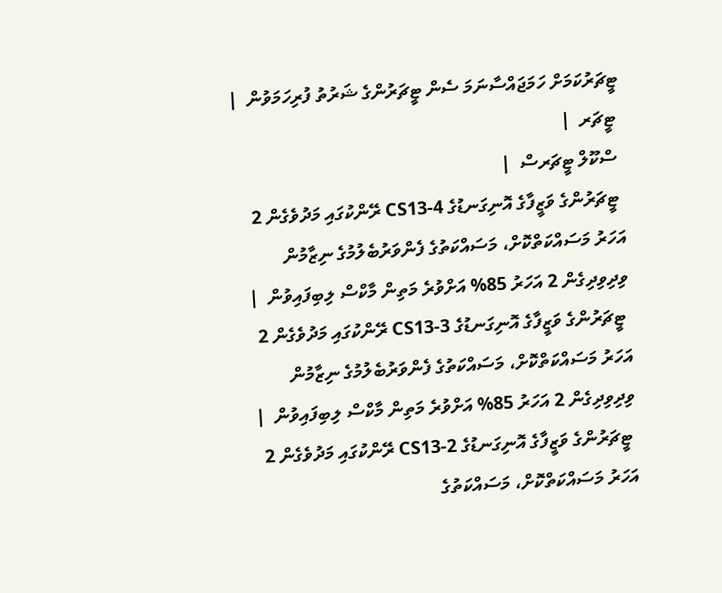ޓީޗަރުކަމަށް ހަމަޖައްސާނަމަ ސެން ޓީޗަރުންގެ ޝަރުތު ފުރިހަމަވުން  |
 ޓީޗަރ  |
 ސްކޫލް ޓީޗަރސް  |
 ޓީޗަރުންގެ ވަޒީފާގެ އޮނިގަނޑުގެ CS13-4 ރޭންކުގައި މަދުވެގެން 2 އަހަރު މަސައްކަތްކޮށް، މަސައްކަތުގެ ފެންވަރުބެލުމުގެ ނިޒާމުން ވިދިވިދިގެން 2 އަހަރު 85% އަށްވުރެ މަތިން މާކްސް ލިބިފައިވުން  |
 ޓީޗަރުންގެ ވަޒީފާގެ އޮނިގަނޑުގެ CS13-3 ރޭންކުގައި މަދުވެގެން 2 އަހަރު މަސައްކަތްކޮށް، މަސައްކަތުގެ ފެންވަރުބެލުމުގެ ނިޒާމުން ވިދިވިދިގެން 2 އަހަރު 85% އަށްވުރެ މަތިން މާކްސް ލިބިފައިވުން  |
 ޓީޗަރުންގެ ވަޒީފާގެ އޮނިގަނޑުގެ CS13-2 ރޭންކުގައި މަދުވެގެން 2 އަހަރު މަސައްކަތްކޮށް، މަސައްކަތުގެ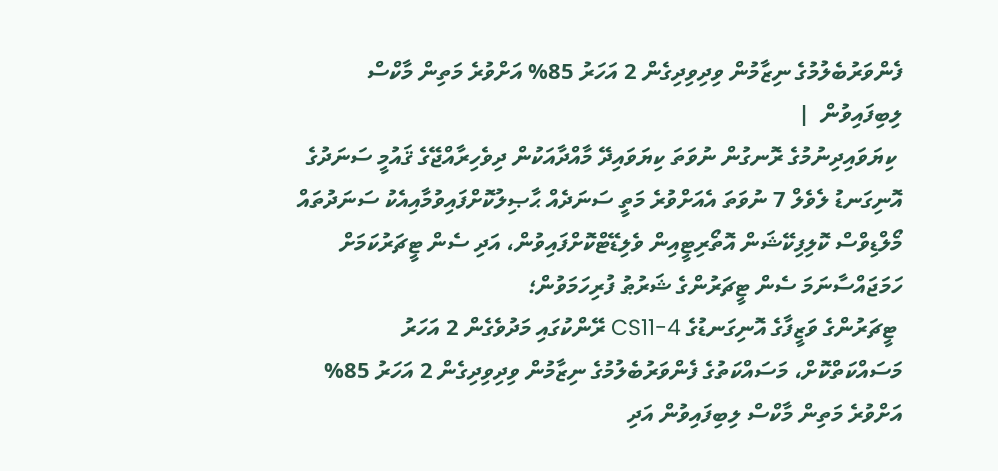ފެންވަރުބެލުމުގެ ނިޒާމުން ވިދިވިދިގެން 2 އަހަރު 85% އަށްވުރެ މަތިން މާކްސް ލިބިފައިވުން  |
 ކިޔަވައިދިނުމުގެ ރޮނގުން ނުވަތަ ކިޔަވައިދޭ މާއްދާއަކުން ދިވެހިރާއްޖޭގެ ޤައުމީ ސަނަދުގެ އޮނިގަނޑު ލެވެލް 7 ނުވަތަ އެއަށްވުރެ މަތީ ސަނަދެއް ޙާޞިލުކޮށްފައިވުމާއިއެކު ސަނަދުތައް މޯލްޑިވްސް ކޮލިފިކޭޝަން އޮތޯރިޓީއިން ވެލިޑޭޓްކޮށްފައިވުން، އަދި ސެން ޓީޗަރުކަމަށް ހަމަޖައްސާނަމަ ސެން ޓީޗަރުންގެ ޝަރުޠު ފުރިހަމަވުން؛
 ޓީޗަރުންގެ ވަޒީފާގެ އޮނިގަނޑުގެ CS11-4 ރޭންކުގައި މަދުވެގެން 2 އަހަރު މަސައްކަތްކޮށް، މަސައްކަތުގެ ފެންވަރުބެލުމުގެ ނިޒާމުން ވިދިވިދިގެން 2 އަހަރު 85% އަށްވުރެ މަތިން މާކްސް ލިބިފައިވުން އަދި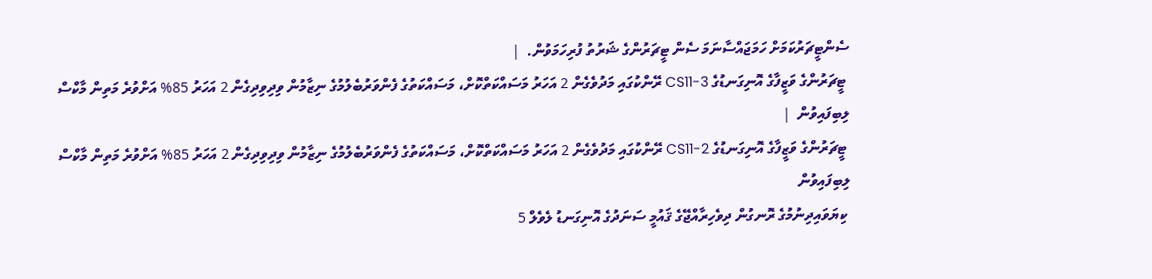ސެންޓީޗަރުކަމަށް ހަމަޖައްސާނަމަ ސެން ޓީޗަރުންގެ ޝަރުތު ފުރިހަމަވުން.  |
 ޓީޗަރުންގެ ވަޒީފާގެ އޮނިގަނޑުގެ CS11-3 ރޭންކުގައި މަދުވެގެން 2 އަހަރު މަސައްކަތްކޮށް، މަސައްކަތުގެ ފެންވަރުބެލުމުގެ ނިޒާމުން ވިދިވިދިގެން 2 އަހަރު 85% އަށްވުރެ މަތިން މާކްސް ލިބިފައިވުން  |
 ޓީޗަރުންގެ ވަޒީފާގެ އޮނިގަނޑުގެ CS11-2 ރޭންކުގައި މަދުވެގެން 2 އަހަރު މަސައްކަތްކޮށް، މަސައްކަތުގެ ފެންވަރުބެލުމުގެ ނިޒާމުން ވިދިވިދިގެން 2 އަހަރު 85% އަށްވުރެ މަތިން މާކްސް ލިބިފައިވުން
 ކިޔަވައިދިނުމުގެ ރޮނގުން ދިވެހިރާއްޖޭގެ ޤައުމީ ސަނަދުގެ އޮނިގަނޑު ލެވެލް 5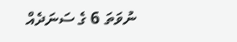ނުވަތަ 6 ގެ ސަނަދެއް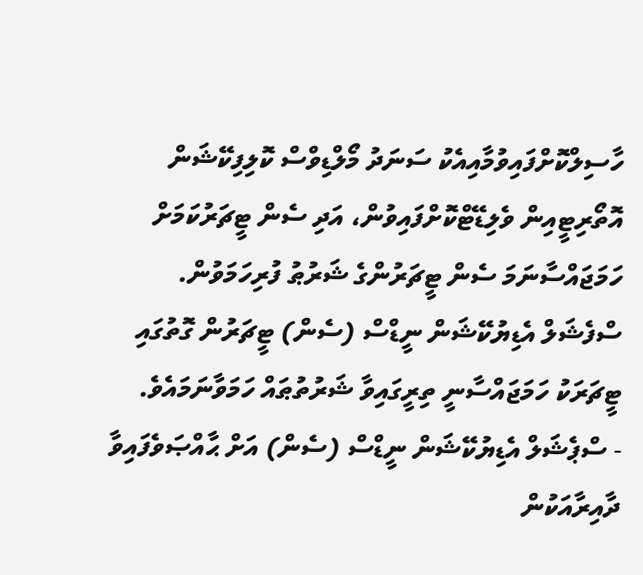ހާސިލްކޮށްފައިވުމާއިއެކު ސަނަދު މޯލްޑިވްސް ކޮލިފިކޭޝަން އޮތޯރިޓީއިން ވެލިޑޭޓްކޮށްފައިވުން، އަދި ސެން ޓީޗަރުކަމަށް ހަމަޖައްސާނަމަ ސެން ޓީޗަރުންގެ ޝަރުޠު ފުރިހަމަވުން.
ސްފެޝަލް އެޑިޔުކޭޝަން ނީޑްސް (ސެން) ޓީޗަރުން ގޮތުގައި ޓީޗަރަކު ހަމަޖައްސާނީ ތިރީގައިވާ ޝަރުތުޠައް ހަމަވާނަމައެވެ.
- ސްޕެޝަލް އެޑިޔުކޭޝަން ނީޑްސް (ސެން) އަށް ޙާއްޞަވެފައިވާ ދާއިރާއަކުން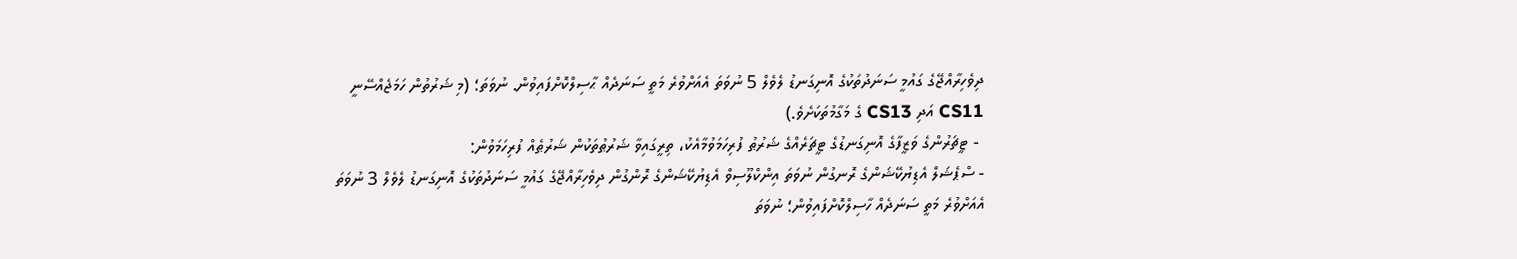ދިވެހިރާއްޖޭގެ ގައުމީ ސަނަދުތަކުގެ އޮނިގަނޑު ލެވެލް 5 ނުވަތަ އެއަށްވުރެ މަތީ ސަނަދެއް ޙާސިލްކޮށްފައިވުން. ނުވަތަ؛ (މި ޝަރުތުން ހަމަޖެއްސޭނީ CS11 އަދި CS13 ގެ މަގާމުތަކަށެވެ.)
 - ޓީޗަރުންގެ ވަޒީފާގެ އޮނިގަނޑުގެ ޓީޗަރެއްގެ ޝަރުޠު ފުރިހަމަވުމާއެކު، ތިރީގައިވާ ޝަރުޠުތަކުން ޝަރުޠެއް ފުރިހަމަވުން:
- ސްޕެޝަލް އެޑިޔުކޭޝަންގެ ރޮނގުން ނުވަތަ އިންކްލޫސިވް އެޑިޔުކޭޝަންގެ ރޮންގުން ދިވެހިރާއްޖޭގެ ގައުމީ ސަނަދުތަކުގެ އޮނިގަނޑު ލެވެލް 3 ނުވަތަ އެއަށްވުރެ މަތީ ސަނަދެއް ހާސިލްކޮށްފައިވުން؛ ނުވަތަ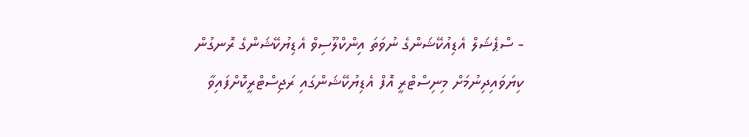- ސްޕެޝަލް އެޑިއުކޭޝަންގެ ނުވަތަ އިންކްލޫސިވް އެޑިޔުކޭޝަންގެ ރޮނގުން ކިޔަވައިދިނުމަށް މިނިސްޓްރީ އޮފް އެޑިޔުކޭޝަންގައި ރަޖިސްޓްރީކޮށްފައިވާ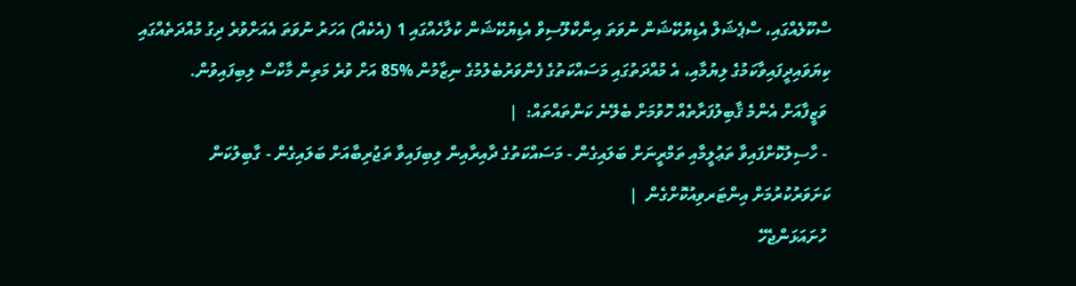ސްކޫލެއްގައި، ސްޕެޝަލް އެޑިޔުކޭޝަން ނުވަތަ އިންކްލޫސިވް އެޑިޔުކޭޝަން ކުލާހެއްގައި 1 (އެކެއް) އަހަރު ނުވަތަ އެއަށްވުރެ ދިގު މުއްދަތެއްގައި ކިޔަވައިދީފައިވާކަމުގެ ލިޔުމާއި، އެ މުއްދަތުގައި މަސައްކަތުގެ ފެންވަރުބެލުމުގެ ނިޒާމުން %85 އަށް ވުރެ މަތިން މާކްސް ލިބިފައިވުން.
 ވަޒީފާއަށް އެންމެ ޤާބިލުފަރާތެއް ހޮވުމަށް ބެލޭނެ ކަންތައްތައް:  |
 - ހާސިލުކޮށްފައިވާ ތަޢުލީމާއި ތަމްރީނަށް ބަލައިގެން - މަސައްކަތުގެ ދާއިރާއިން ލިބިފައިވާ ތަޖުރިބާއަށް ބަލައިގެން - ގާބިލުކަން ކަށަވަރުކުރުމަށް އިންޓަރވިއުކޮށްގެން  |
 ހުށައަޅަންޖެހޭ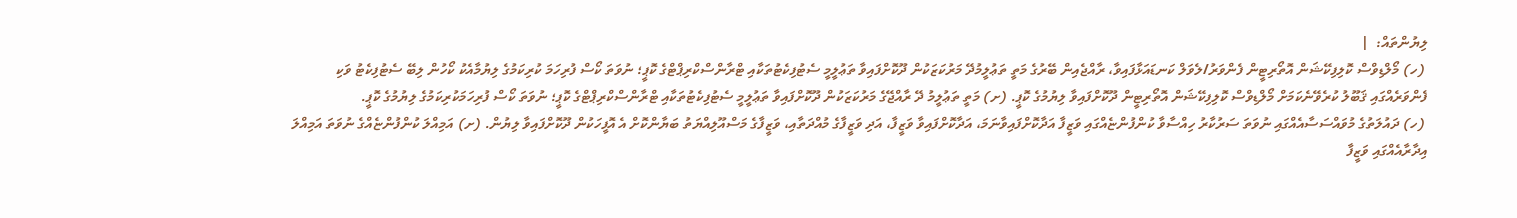ލިޔުންތައް:  |
 (ހ) މޯލްޑިވްސް ކޮލިފިކޭޝަން އޮތޯރިޓީން ފެންވަރު/ލެވަލް ކަނޑައަޅާފައިވާ، ރާއްޖެއިން ބޭރުގެ މަތީ ތަޢުލީމުދޭ މަރުކަޒަކުން ދޫކޮށްފައިވާ ތަޢުލީމީ ސެޓުފިކެޓުތަކާއި ޓްރާންސްކްރިޕްޓްގެ ކޮޕީ؛ ނުވަތަ ކޯސް ފުރިހަމަ ކުރިކަމުގެ ލިޔުމާއެކު ކޯހުން ލިބޭ ސެޓުފިކެޓު ވަކި ފެންވަރެއްގައި ޤަބޫލު ކުރެވޭނެކަމަށް މޯލްޑިވްސް ކޮލިފިކޭޝަން އޮތޯރިޓީން ދޫކޮށްފައިވާ ލިޔުމުގެ ކޮޕީ. (ށ) މަތީ ތަޢުލީމު ދޭ ރާއްޖޭގެ މަރުކަޒަކުން ދޫކޮށްފައިވާ ތަޢުލީމީ ސެޓުފިކެޓުތަކާއި ޓްރާންސްކްރިޕްޓްގެ ކޮޕީ؛ ނުވަތަ ކޯސް ފުރިހަމަކުރިކަމުގެ ލިޔުމުގެ ކޮޕީ.
 (ހ) ދައުލަތުގެ މުވައްސަސާއެއްގައި ނުވަތަ ސަރުކާރު ހިއްސާވާ ކުންފުންޏެއްގައި ވަޒީފާ އަދާކޮށްފައިވާނަމަ، އަދާކޮށްފައިވާ ވަޒީފާ، އަދި ވަޒީފާގެ މުއްދަތާއި، ވަޒީފާގެ މަސްއޫލިއްޔަތު ބަޔާންކޮށް އެ އޮފީހަކުން ދޫކޮށްފައިވާ ލިޔުން. (ށ) އަމިއްލަ ކުންފުންޏެއްގެ ނުވަތަ އަމިއްލަ އިދާރާއެއްގައި ވަޒީފާ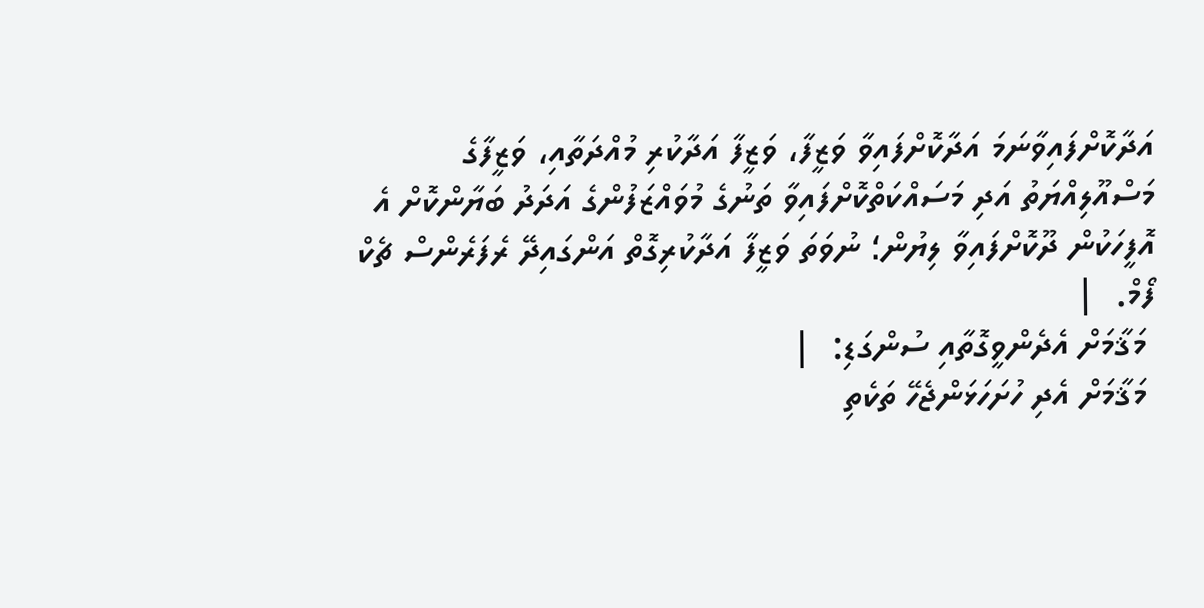އަދާކޮށްފައިވާނަމަ އަދާކޮށްފައިވާ ވަޒީފާ، ވަޒީފާ އަދާކުރި މުއްދަތާއި، ވަޒީފާގެ މަސްއޫލިއްޔަތު އަދި މަސައްކަތްކޮށްފައިވާ ތަނުގެ މުވައްޒަފުންގެ އަދަދު ބަޔާންކޮށް އެ އޮފީހަކުން ދޫކޮށްފައިވާ ލިޔުން؛ ނުވަތަ ވަޒީފާ އަދާކުރިގޮތް އަންގައިދޭ ރެފަރެންސް ޗެކް ފޯމް.  |
 މަޤާމަށް އެދެންވީގޮތާއި ސުންގަޑި:  |
 މަޤާމަށް އެދި ހުށަހަޅަންޖެހޭ ތަކެތި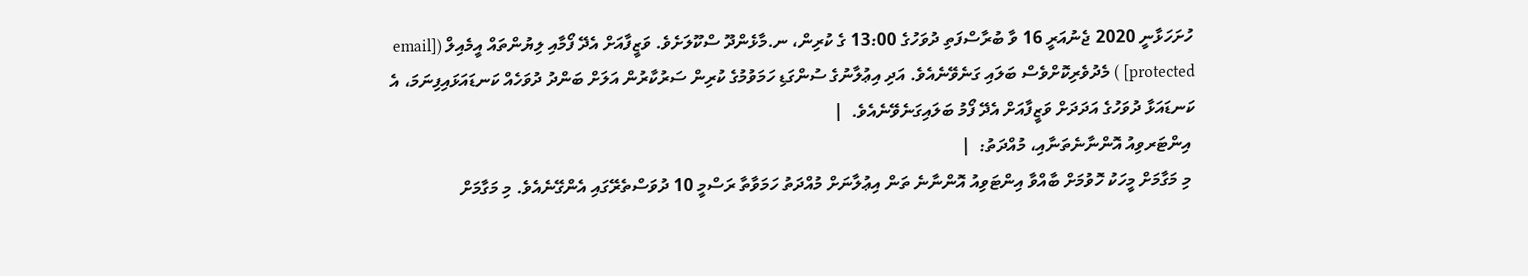ހުށަހަޅާނީ 2020 ޖެނުއަރީ 16 ވާ ބުރާސްފަތި ދުވަހުގެ 13:00 ގެ ކުރިން، ނ.މާޅެންދޫ ސްކޫލަށެވެ. ވަޒީފާއަށް އެދޭ ފޯމާއި ލިޔުންތައް އީމެއިލް ([email protected] ) މެދުވެރިކޮށްވެސް ބަލައި ގަނެވޭނެއެވެ. އަދި އިޢުލާނުގެ ސުންގަޑި ހަމަވުމުގެ ކުރިން ސަރުކާރުން އަލަށް ބަންދު ދުވަހެއް ކަނޑައަޅައިފިނަމަ، އެ ކަނޑައަޅާ ދުވަހުގެ އަދަދަށް ވަޒީފާއަށް އެދޭ ފޯމު ބަލައިގަނެވޭނެއެވެ.  |
 އިންޓަރވިއު އޮންނާނެތަނާއި، މުއްދަތު:  |
 މި މަގާމަށް މީހަކު ހޮވުމަށް ބާއްވާ އިންޓަވިއު އޮންނާނެ ތަން އިޢުލާނަށް މުއްދަތު ހަމަވާތާ ރަސްމީ 10 ދުވަސްތެރޭގައި އެންގޭނެއެވެ. މި މަގާމަށް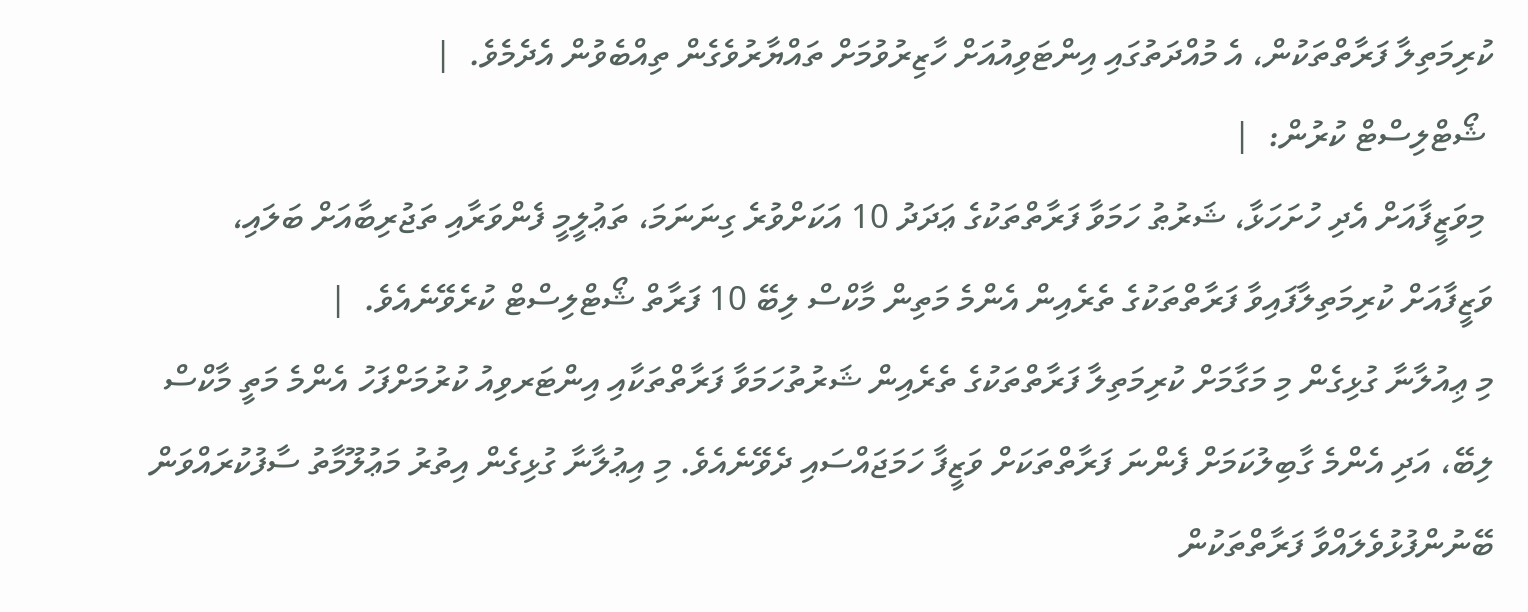ކުރިމަތިލާ ފަރާތްތަކުން، އެ މުއްދަތުގައި އިންޓަވިއުއަށް ހާޒިރުވުމަށް ތައްޔާރުވެގެން ތިއްބެވުން އެދެމެވެ.  |
 ޝޯޓްލިސްޓް ކުރުން:  |
 މިވަޒީފާއަށް އެދި ހުށަހަޅާ، ޝަރުޠު ހަމަވާ ފަރާތްތަކުގެ ޢަދަދު 10 އަކަށްވުރެ ގިނަނަމަ، ތަޢުލީމީ ފެންވަރާއި ތަޖުރިބާއަށް ބަލައި، ވަޒީފާއަށް ކުރިމަތިލާފައިވާ ފަރާތްތަކުގެ ތެރެއިން އެންމެ މަތިން މާކްސް ލިބޭ 10 ފަރާތް ޝޯޓްލިސްޓް ކުރެވޭނެއެވެ.  |
މި ޢިއުލާނާ ގުޅިގެން މި މަގާމަށް ކުރިމަތިލާ ފަރާތްތަކުގެ ތެރެއިން ޝަރުތުހަމަވާ ފަރާތްތަކާއި އިންޓަރވިއު ކުރުމަށްފަހު އެންމެ މަތީ މާކްސް ލިބޭ، އަދި އެންމެ ގާބިލުކަމަށް ފެންނަ ފަރާތްތަކަށް ވަޒީފާ ހަމަޖައްސައި ދެވޭނެއެވެ. މި އިޢުލާނާ ގުޅިގެން އިތުރު މަޢުލޫމާތު ސާފުކުރައްވަން ބޭނުންފުޅުވެލައްވާ ފަރާތްތަކުން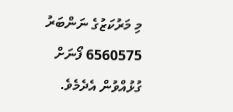މި މަރުކަޒުގެ ނަންބަރު 6560575 ފޯނަށް ގުޅުއްވުން އެދެމެވެ.